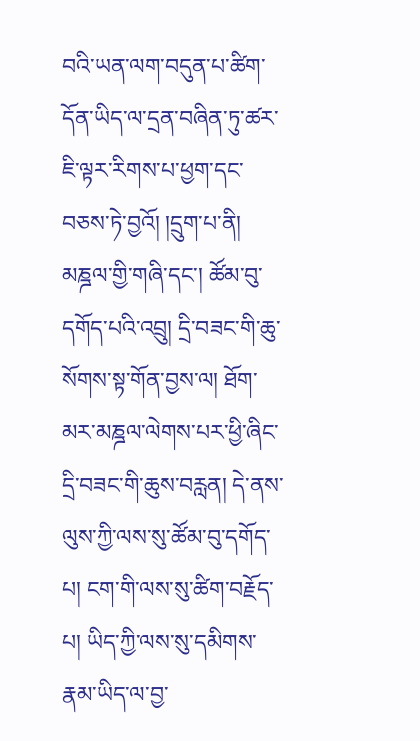བའི་ཡན་ལག་བདུན་པ་ཚིག་དོན་ཡིད་ལ་དྲན་བཞིན་ཏུ་ཚར་ཇི་ལྟར་རིགས་པ་ཕྱག་དང་བཅས་ཏེ་བྱའོ། །དྲུག་པ་ནི། མཎྜལ་གྱི་གཞི་དང་། ཚོམ་བུ་དགོད་པའི་འབྲུ། དྲི་བཟང་གི་ཆུ་སོགས་སྟ་གོན་བྱས་ལ། ཐོག་མར་མཎྜལ་ལེགས་པར་ཕྱི་ཞིང་དྲི་བཟང་གི་ཆུས་བརླན། དེ་ནས་ལུས་ཀྱི་ལས་སུ་ཚོམ་བུ་དགོད་པ། ངག་གི་ལས་སུ་ཚིག་བརྗོད་པ། ཡིད་ཀྱི་ལས་སུ་དམིགས་རྣམ་ཡིད་ལ་བྱ་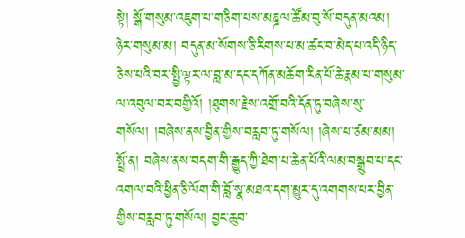སྟེ། སྒོ་གསུམ་འཇུག་པ་གཅིག་པས་མཎྜལ་ཚོམ་བུ་སོ་བདུན་མའམ། ཉེར་གསུམ་མ། བདུན་མ་སོགས་ཅི་རིགས་པ་མ་ཚང་བ་མེད་པ་འདི་ཉིད་ཅེས་པའི་བར་སྤྱི་ལྟར་ལ་བླ་མ་དང་དཀོན་མཆོག་རིན་པོ་ཆེ་རྣམ་པ་གསུམ་ལ་འབུལ་བར་བགྱིའོ། །ཐུགས་རྗེས་འགྲོ་བའི་དོན་ཏུ་བཞེས་སུ་གསོལ། །བཞེས་ནས་བྱིན་གྱིས་བརླབ་ཏུ་གསོལ། །ཞེས་པ་ཙམ་མམ། སྤྲོ་ན། བཞེས་ནས་བདག་གི་རྒྱུད་ཀྱི་ཐེག་པ་ཆེན་པོའི་ལམ་བསྒྲུབ་པ་དང་འགལ་བའི་ཕྱིན་ཅི་ལོག་གི་བློ་སྣ་མཐའ་དག་མྱུར་དུ་འགགས་པར་བྱིན་གྱིས་བརླབ་ཏུ་གསོལ། བྱང་ཆུབ་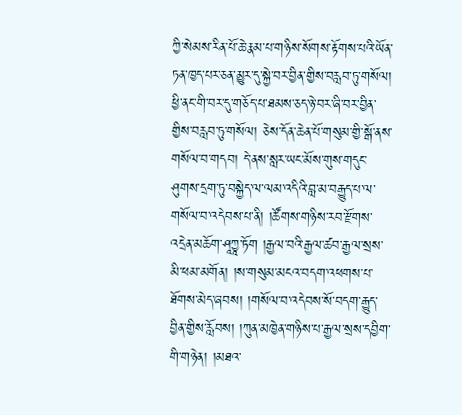ཀྱི་སེམས་རིན་པོ་ཆེ་རྣམ་པ་གཉིས་སོགས་རྟོགས་པའི་ཡོན་ཏན་ཁྱད་པར་ཅན་མྱུར་དུ་སྐྱེ་བར་བྱིན་གྱིས་བརླབ་ཏུ་གསོལ། ཕྱི་ནང་གི་བར་དུ་གཅོད་པ་ཐམས་ཅད་ཉེ་བར་ཞི་བར་བྱིན་གྱིས་བརླབ་ཏུ་གསོལ། ཅེས་དོན་ཆེན་པོ་གསུམ་གྱི་སྒོ་ནས་གསོལ་བ་གདབ། དེ་ནས་སླར་ཡང་མོས་གུས་གདུང་ཤུགས་དྲག་ཏུ་བསྐྱེད་ལ་ལམ་འདིའི་བླ་མ་བརྒྱུད་པ་ལ་གསོལ་བ་འདེབས་པ་ནི། །ཚོགས་གཉིས་རབ་རྫོགས་འདྲེན་མཆོག་ཤཱཀྱཱ་ཏོག །རྒྱལ་བའི་རྒྱལ་ཚབ་རྒྱལ་སྲས་མི་ཕམ་མགོན། །ས་གསུམ་མངའ་བདག་འཕགས་པ་ཐོགས་མེད་ཞབས། །གསོལ་བ་འདེབས་སོ་བདག་རྒྱུད་བྱིན་གྱིས་རློབས། །ཀུན་མཁྱེན་གཉིས་པ་རྒྱལ་སྲས་དབྱིག་གི་གཉེན། །མཐའ་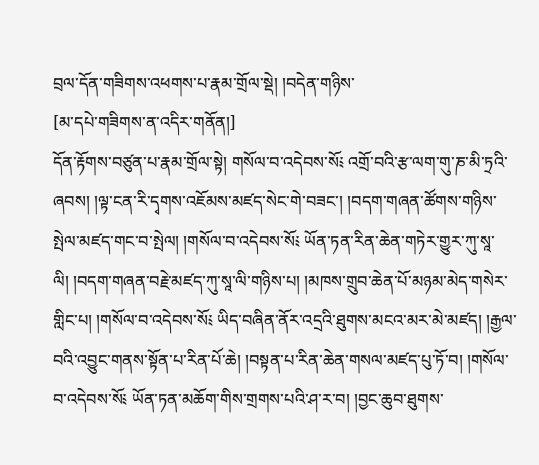བྲལ་དོན་གཟིགས་འཕགས་པ་རྣམ་གྲོལ་སྡེ། །བདེན་གཉིས་
[མ་དཔེ་གཟིགས་ན་འདིར་གནོན།]
དོན་རྟོགས་བཙུན་པ་རྣམ་གྲོལ་སྟེ། གསོལ་བ་འདེབས་སོ༴ འགྲོ་བའི་རྩ་ལག་གུ་ཎ་མི་ཏྲའི་ཞབས། །ལྟ་ངན་རི་དྭགས་འཇོམས་མཛད་སེང་གེ་བཟང་། །བདག་གཞན་ཚོགས་གཉིས་སྤེལ་མཛད་གང་བ་སྤེལ། །གསོལ་བ་འདེབས་སོ༴ ཡོན་ཏན་རིན་ཆེན་གཏེར་གྱུར་ཀུ་སཱ་ལི། །བདག་གཞན་བརྗེ་མཛད་ཀུ་སཱ་ལི་གཉིས་པ། །མཁས་གྲུབ་ཆེན་པོ་མཉམ་མེད་གསེར་གླིང་པ། །གསོལ་བ་འདེབས་སོ༴ ཡིད་བཞིན་ནོར་འདྲའི་ཐུགས་མངའ་མར་མེ་མཛད། །རྒྱལ་བའི་འབྱུང་གནས་སྟོན་པ་རིན་པོ་ཆེ། །བསྟན་པ་རིན་ཆེན་གསལ་མཛད་པུ་ཏོ་བ། །གསོལ་བ་འདེབས་སོ༴ ཡོན་ཏན་མཆོག་གིས་གྲགས་པའི་ཤ་ར་བ། །བྱང་ཆུབ་ཐུགས་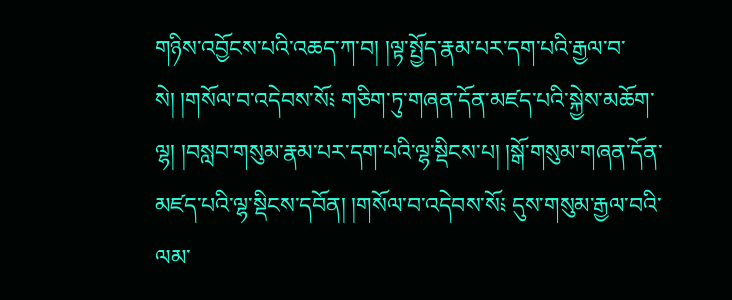གཉིས་འབྱོངས་པའི་འཆད་ཀ་བ། །ལྟ་སྤྱོད་རྣམ་པར་དག་པའི་རྒྱལ་བ་སེ། །གསོལ་བ་འདེབས་སོ༴ གཅིག་ཏུ་གཞན་དོན་མཛད་པའི་སྐྱེས་མཆོག་ལྷ། །བསླབ་གསུམ་རྣམ་པར་དག་པའི་ལྷ་སྡིངས་པ། །སྒོ་གསུམ་གཞན་དོན་མཛད་པའི་ལྷ་སྡིངས་དབོན། །གསོལ་བ་འདེབས་སོ༴ དུས་གསུམ་རྒྱལ་བའི་ལམ་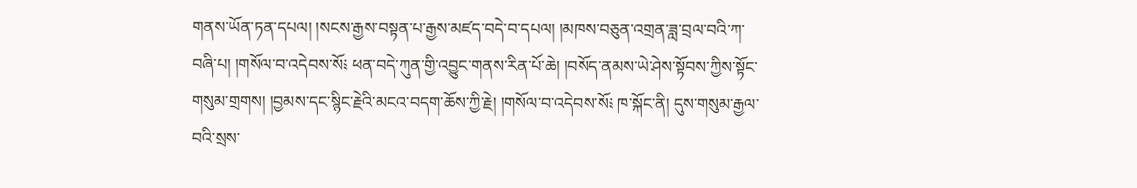གནས་ཡོན་ཏན་དཔལ། །སངས་རྒྱས་བསྟན་པ་རྒྱས་མཛད་བདེ་བ་དཔལ། །མཁས་བཅུན་འགྲན་ཟླ་བྲལ་བའི་ཀ་བཞི་པ། །གསོལ་བ་འདེབས་སོ༴ ཕན་བདེ་ཀུན་གྱི་འབྱུང་གནས་རིན་པོ་ཆེ། །བསོད་ནམས་ཡེ་ཤེས་སྟོབས་ཀྱིས་སྟོང་གསུམ་གྲགས། །བྱམས་དང་སྙིང་རྗེའི་མངའ་བདག་ཆོས་ཀྱི་རྗེ། །གསོལ་བ་འདེབས་སོ༴ ཁ་སྐོང་ནི། དུས་གསུམ་རྒྱལ་བའི་སྲས་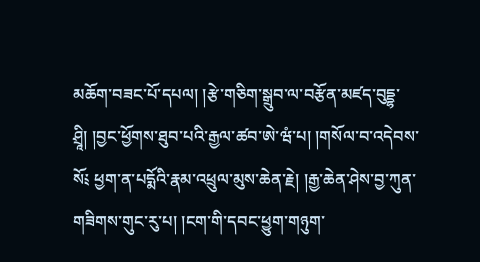མཆོག་བཟང་པོ་དཔལ། །རྩེ་གཅིག་སྒྲུབ་ལ་བརྩོན་མཛད་བུདྡྷ་ཤྲཱི། །བྱང་ཕྱོགས་ཐུབ་པའི་རྒྱལ་ཚབ་ཨེ་ཝཾ་པ། །གསོལ་བ་འདེབས་སོ༴ ཕྱག་ན་པདྨོའི་རྣམ་འཕྲུལ་མུས་ཆེན་རྗེ། །རྒྱ་ཆེན་ཤེས་བྱ་ཀུན་གཟིགས་གུང་རུ་པ། །ངག་གི་དབང་ཕྱུག་གཉུག་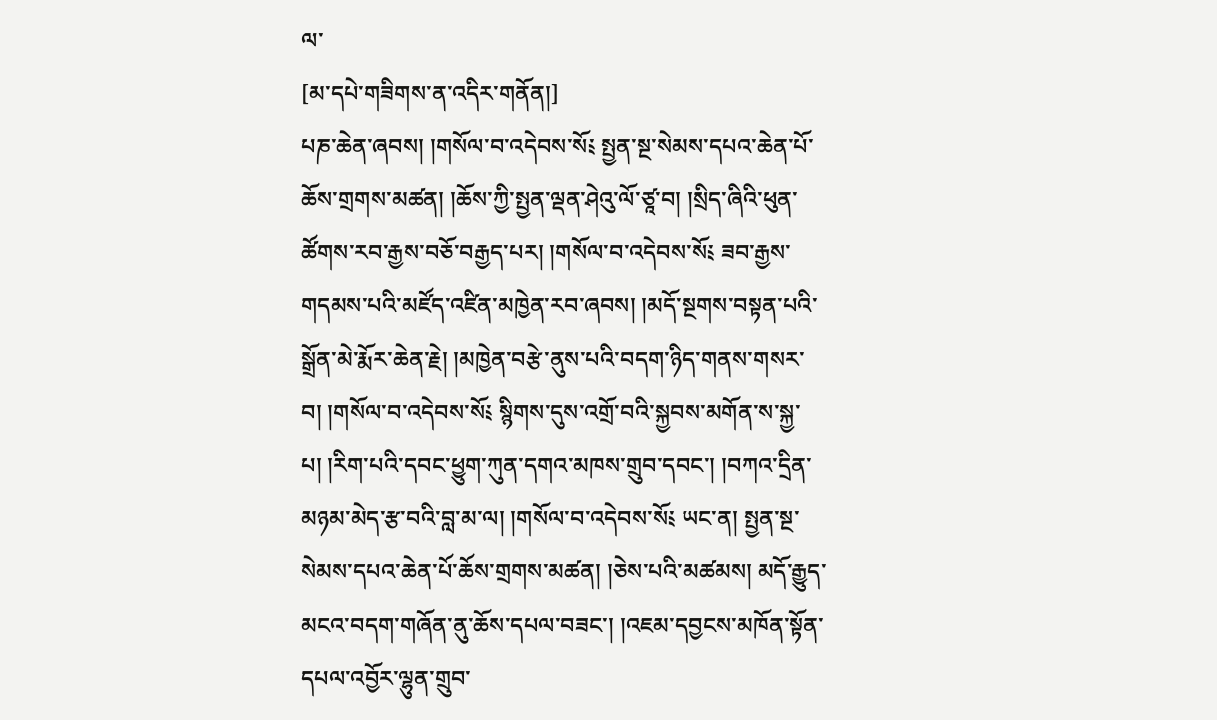ལ་
[མ་དཔེ་གཟིགས་ན་འདིར་གནོན།]
པཎ་ཆེན་ཞབས། །གསོལ་བ་འདེབས་སོ༴ སྤྱན་སྔ་སེམས་དཔའ་ཆེན་པོ་ཆོས་གྲགས་མཚན། །ཆོས་ཀྱི་སྤྱན་ལྡན་ཤེའུ་ལོ་ཙཱ་བ། །སྲིད་ཞིའི་ཕུན་ཚོགས་རབ་རྒྱས་བཅོ་བརྒྱད་པར། །གསོལ་བ་འདེབས་སོ༴ ཟབ་རྒྱས་གདམས་པའི་མཛོད་འཛིན་མཁྱེན་རབ་ཞབས། །མདོ་སྔགས་བསྟན་པའི་སྒྲོན་མེ་རྨོར་ཆེན་རྗེ། །མཁྱེན་བརྩེ་ནུས་པའི་བདག་ཉིད་གནས་གསར་བ། །གསོལ་བ་འདེབས་སོ༴ སྙིགས་དུས་འགྲོ་བའི་སྐྱབས་མགོན་ས་སྐྱ་པ། །རིག་པའི་དབང་ཕྱུག་ཀུན་དགའ་མཁས་གྲུབ་དབང་། །བཀའ་དྲིན་མཉམ་མེད་རྩ་བའི་བླ་མ་ལ། །གསོལ་བ་འདེབས་སོ༴ ཡང་ན། སྤྱན་སྔ་སེམས་དཔའ་ཆེན་པོ་ཆོས་གྲགས་མཚན། །ཅེས་པའི་མཚམས། མདོ་རྒྱུད་མངའ་བདག་གཞོན་ནུ་ཆོས་དཔལ་བཟང་། །འཇམ་དབྱངས་མཁོན་སྟོན་དཔལ་འབྱོར་ལྷུན་གྲུབ་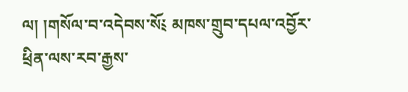ལ། །གསོལ་བ་འདེབས་སོ༴ མཁས་གྲུབ་དཔལ་འབྱོར་ཕྲིན་ལས་རབ་རྒྱས་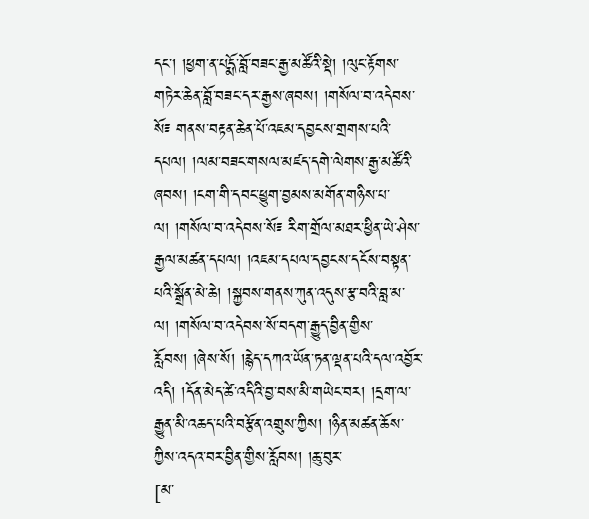དང་། །ཕྱག་ན་པདྨོ་བློ་བཟང་རྒྱ་མཚོའི་སྡེ། །ལུང་རྟོགས་གཏེར་ཆེན་བློ་བཟང་དར་རྒྱས་ཞབས། །གསོལ་བ་འདེབས་སོ༴ གནས་བརྟན་ཆེན་པོ་འཇམ་དབྱངས་གྲགས་པའི་དཔལ། །ལམ་བཟང་གསལ་མཛད་དགེ་ལེགས་རྒྱ་མཚོའི་ཞབས། །ངག་གི་དབང་ཕྱུག་བྱམས་མགོན་གཉིས་པ་ལ། །གསོལ་བ་འདེབས་སོ༴ རིག་གྲོལ་མཐར་ཕྱིན་ཡེ་ཤེས་རྒྱལ་མཚན་དཔལ། །འཇམ་དཔལ་དབྱངས་དངོས་བསྟན་པའི་སྒྲོན་མེ་ཆེ། །སྐྱབས་གནས་ཀུན་འདུས་རྩ་བའི་བླ་མ་ལ། །གསོལ་བ་འདེབས་སོ་བདག་རྒྱུད་བྱིན་གྱིས་རློབས། །ཞེས་སོ། །རྙེད་དཀའ་ཡོན་ཏན་ལྡན་པའི་དལ་འབྱོར་འདི། །དོན་མེད་ཚེ་འདིའི་བྱ་བས་མི་གཡེང་བར། །དྲག་ལ་རྒྱུན་མི་འཆད་པའི་བརྩོན་འགྲུས་ཀྱིས། །ཉིན་མཚན་ཆོས་ཀྱིས་འདའ་བར་བྱིན་གྱིས་རློབས། །ཆུ་བུར་
[མ་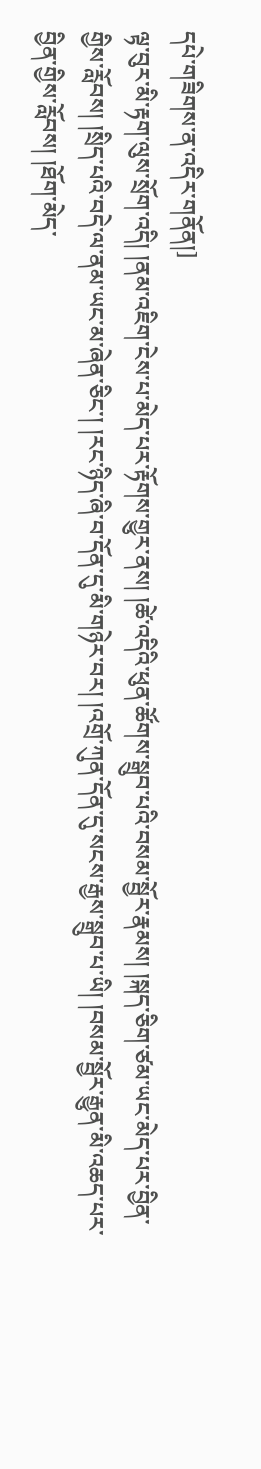དཔེ་གཟིགས་ན་འདིར་གནོན།]
ལྟ་བུར་མི་རྟག་ལུས་སྲོག་འདི། །ནམ་འཇིག་ངེས་པ་མེད་པར་རྟོགས་གྱུར་ནས། །ཚེ་འདིའི་ཕུན་ཚོགས་སྒྲུབ་པའི་བསམ་སྦྱོར་རྣམས། །སྐད་ཅིག་ཙམ་ཡང་མེད་པར་བྱིན་གྱིས་རློབས། །སྲིད་པའི་བདེ་ལ་ནམ་ཡང་མ་ཞེན་ཅིང་། །རང་ཉིད་ཞི་བ་དོན་དུ་མི་གཉེར་བར། །འགྲོ་ཀུན་དོན་དུ་སངས་རྒྱས་སྒྲུབ་པ་ཡི། །བསམ་སྦྱོར་རྒྱུན་མི་འཆད་པར་བྱིན་གྱིས་རློབས། །ཐོག་མེད་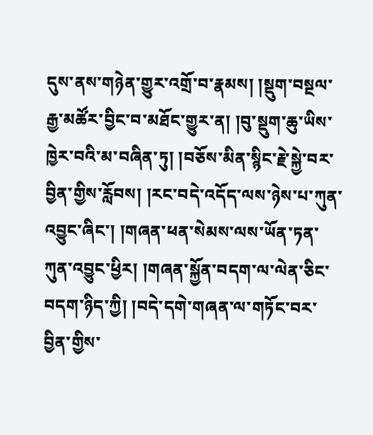དུས་ནས་གཉེན་གྱུར་འགྲོ་བ་རྣམས། །སྡུག་བསྔལ་རྒྱ་མཚོར་བྱིང་བ་མཐོང་གྱུར་ན། །བུ་སྡུག་ཆུ་ཡིས་ཁྱེར་བའི་མ་བཞིན་ཏུ། །བཅོས་མིན་སྙིང་རྗེ་སྐྱེ་བར་བྱིན་གྱིས་རློབས། །རང་བདེ་འདོད་ལས་ཉེས་པ་ཀུན་འབྱུང་ཞིང་། །གཞན་ཕན་སེམས་ལས་ཡོན་ཏན་ཀུན་འབྱུང་ཕྱིར། །གཞན་སྐྱོན་བདག་ལ་ལེན་ཅིང་བདག་ཉིད་ཀྱི། །བདེ་དགེ་གཞན་ལ་གཏོང་བར་བྱིན་གྱིས་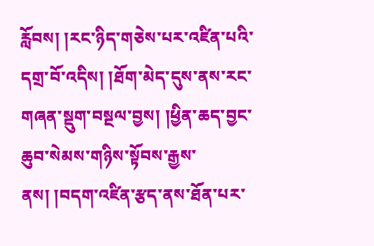རློབས། །རང་ཉིད་གཅེས་པར་འཛིན་པའི་དགྲ་བོ་འདིས། །ཐོག་མེད་དུས་ནས་རང་གཞན་སྡུག་བསྔལ་བྱས། །ཕྱིན་ཆད་བྱང་ཆུབ་སེམས་གཉིས་སྟོབས་རྒྱས་ནས། །བདག་འཛིན་རྩད་ནས་ཐོན་པར་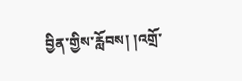བྱིན་གྱིས་རློབས། །འགྲོ་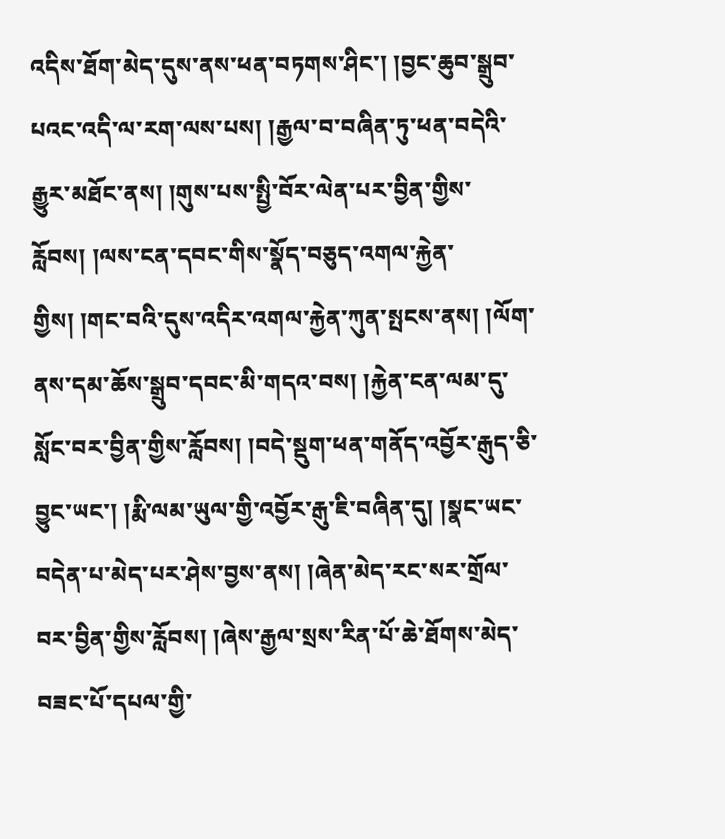འདིས་ཐོག་མེད་དུས་ནས་ཕན་བཏགས་ཤིང་། །བྱང་ཆུབ་སྒྲུབ་པའང་འདི་ལ་རག་ལས་པས། །རྒྱལ་བ་བཞིན་ཏུ་ཕན་བདེའི་རྒྱུར་མཐོང་ནས། །གུས་པས་སྤྱི་བོར་ལེན་པར་བྱིན་གྱིས་རློབས། །ལས་ངན་དབང་གིས་སྣོད་བཅུད་འགལ་རྐྱེན་གྱིས། །གང་བའི་དུས་འདིར་འགལ་རྐྱེན་ཀུན་སྤངས་ནས། །ལོག་ནས་དམ་ཆོས་སྒྲུབ་དབང་མི་གདའ་བས། །རྐྱེན་ངན་ལམ་དུ་སློང་བར་བྱིན་གྱིས་རློབས། །བདེ་སྡུག་ཕན་གནོད་འབྱོར་རྒུད་ཅི་བྱུང་ཡང་། །རྨི་ལམ་ཡུལ་གྱི་འབྱོར་རྒུ་ཇི་བཞིན་དུ། །སྣང་ཡང་བདེན་པ་མེད་པར་ཤེས་བྱས་ནས། །ཞེན་མེད་རང་སར་གྲོལ་བར་བྱིན་གྱིས་རློབས། །ཞེས་རྒྱལ་སྲས་རིན་པོ་ཆེ་ཐོགས་མེད་བཟང་པོ་དཔལ་གྱི་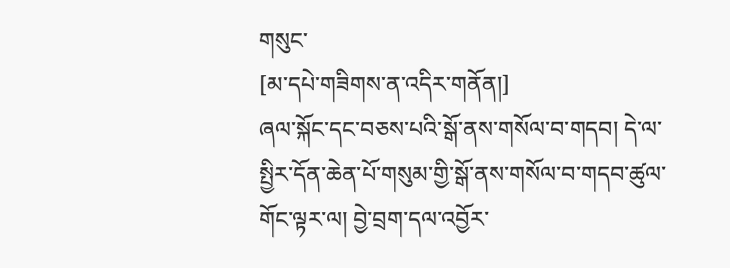གསུང་
[མ་དཔེ་གཟིགས་ན་འདིར་གནོན།]
ཞལ་སྐོང་དང་བཅས་པའི་སྒོ་ནས་གསོལ་བ་གདབ། དེ་ལ་སྤྱིར་དོན་ཆེན་པོ་གསུམ་གྱི་སྒོ་ནས་གསོལ་བ་གདབ་ཚུལ་གོང་ལྟར་ལ། བྱེ་བྲག་དལ་འབྱོར་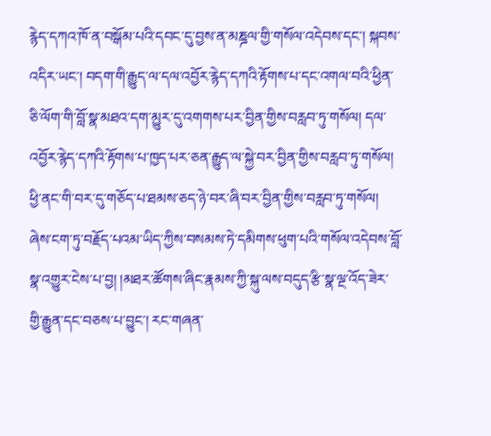རྙེད་དཀའ་ཁོ་ན་བསྒོམ་པའི་དབང་དུ་བྱས་ན་མཎྜལ་གྱི་གསོལ་འདེབས་དང་། སྐབས་འདིར་ཡང་། བདག་གི་རྒྱུད་ལ་དལ་འབྱོར་རྙེད་དཀའི་རྟོགས་པ་དང་འགལ་བའི་ཕྱིན་ཅི་ལོག་གི་བློ་སྣ་མཐའ་དག་མྱུར་དུ་འགགས་པར་བྱིན་གྱིས་བརླབ་ཏུ་གསོལ། དལ་འབྱོར་རྙེད་དཀའི་རྟོགས་པ་ཁྱད་པར་ཅན་རྒྱུད་ལ་སྐྱེ་བར་བྱིན་གྱིས་བརླབ་ཏུ་གསོལ། ཕྱི་ནང་གི་བར་དུ་གཅོད་པ་ཐམས་ཅད་ཉེ་བར་ཞི་བར་བྱིན་གྱིས་བརླབ་ཏུ་གསོལ། ཞེས་ངག་ཏུ་བརྗོད་པའམ་ཡིད་ཀྱིས་བསམས་ཏེ་དམིགས་ཕུག་པའི་གསོལ་འདེབས་བློ་སྣ་འགྱུར་ངེས་པ་བྱ། །མཐར་ཚོགས་ཞིང་རྣམས་ཀྱི་སྐུ་ལས་བདུད་རྩི་སྣ་ལྔ་འོད་ཟེར་གྱི་རྒྱུན་དང་བཅས་པ་བྱུང་། རང་གཞན་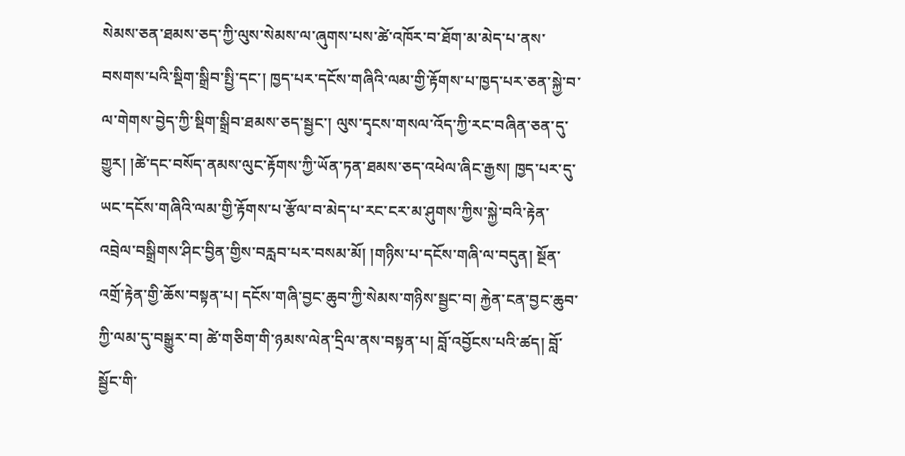སེམས་ཅན་ཐམས་ཅད་ཀྱི་ལུས་སེམས་ལ་ཞུགས་པས་ཚེ་འཁོར་བ་ཐོག་མ་མེད་པ་ནས་བསགས་པའི་སྡིག་སྒྲིབ་སྤྱི་དང་། ཁྱད་པར་དངོས་གཞིའི་ལམ་གྱི་རྟོགས་པ་ཁྱད་པར་ཅན་སྐྱེ་བ་ལ་གེགས་བྱེད་ཀྱི་སྡིག་སྒྲིབ་ཐམས་ཅད་སྦྱང་། ལུས་དྭངས་གསལ་འོད་ཀྱི་རང་བཞིན་ཅན་དུ་གྱུར། །ཚེ་དང་བསོད་ནམས་ལུང་རྟོགས་ཀྱི་ཡོན་ཏན་ཐམས་ཅད་འཕེལ་ཞིང་རྒྱས། ཁྱད་པར་དུ་ཡང་དངོས་གཞིའི་ལམ་གྱི་རྟོགས་པ་རྩོལ་བ་མེད་པ་རང་ངར་མ་ཤུགས་ཀྱིས་སྐྱེ་བའི་རྟེན་འབྲེལ་བསྒྲིགས་ཤིང་བྱིན་གྱིས་བརླབ་པར་བསམ་མོ། །གཉིས་པ་དངོས་གཞི་ལ་བདུན། སྔོན་འགྲོ་རྟེན་གྱི་ཆོས་བསྟན་པ། དངོས་གཞི་བྱང་ཆུབ་ཀྱི་སེམས་གཉིས་སྦྱང་བ། རྐྱེན་ངན་བྱང་ཆུབ་ཀྱི་ལམ་དུ་བསྒྱུར་བ། ཚེ་གཅིག་གི་ཉམས་ལེན་དྲིལ་ནས་བསྟན་པ། བློ་འབྱོངས་པའི་ཚད། བློ་སྦྱོང་གི་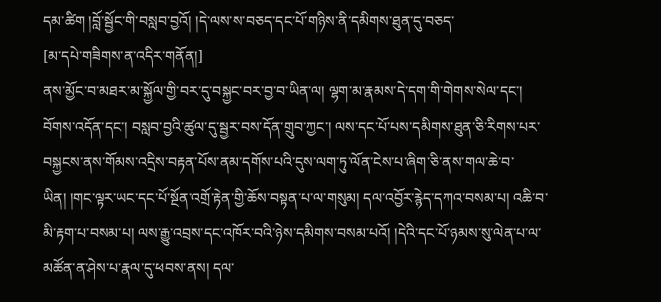དམ་ཚིག །བློ་སྦྱོང་གི་བསླབ་བྱའོ། །དེ་ལས་ས་བཅད་དང་པོ་གཉིས་ནི་དམིགས་ཐུན་དུ་བཅད་
[མ་དཔེ་གཟིགས་ན་འདིར་གནོན།]
ནས་མྱོང་བ་མཐར་མ་སྐྱོལ་གྱི་བར་དུ་བསྐྱང་བར་བྱ་བ་ཡིན་ལ། ལྷག་མ་རྣམས་དེ་དག་གི་གེགས་སེལ་དང་། བོགས་འདོན་དང་། བསླབ་བྱའི་ཚུལ་དུ་སྦྱར་བས་དོན་གྲུབ་ཀྱང་། ལས་དང་པོ་པས་དམིགས་ཐུན་ཅི་རིགས་པར་བསྐྱངས་ནས་གོམས་འདྲིས་བརྟན་པོས་ནམ་དགོས་པའི་དུས་ལག་ཏུ་ལོན་ངེས་པ་ཞིག་ཅི་ནས་གལ་ཆེ་བ་ཡིན། །གང་ལྟར་ཡང་དང་པོ་སྔོན་འགྲོ་རྟེན་གྱི་ཆོས་བསྟན་པ་ལ་གསུམ། དལ་འབྱོར་རྙེད་དཀའ་བསམ་པ། འཆི་བ་མི་རྟག་པ་བསམ་པ། ལས་རྒྱུ་འབྲས་དང་འཁོར་བའི་ཉེས་དམིགས་བསམ་པའོ། །དེའི་དང་པོ་ཉམས་སུ་ལེན་པ་ལ་མཚོན་ན་ཤེས་པ་རྣལ་དུ་ཕབས་ནས། དལ་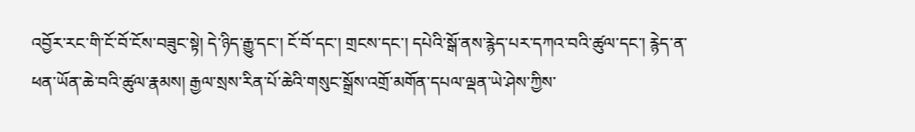འབྱོར་རང་གི་ངོ་བོ་ངོས་བཟུང་སྟེ། དེ་ཉིད་རྒྱུ་དང་། ངོ་བོ་དང་། གྲངས་དང་། དཔེའི་སྒོ་ནས་རྙེད་པར་དཀའ་བའི་ཚུལ་དང་། རྙེད་ན་ཕན་ཡོན་ཆེ་བའི་ཚུལ་རྣམས། རྒྱལ་སྲས་རིན་པོ་ཆེའི་གསུང་སྒྲོས་འགྲོ་མགོན་དཔལ་ལྡན་ཡེ་ཤེས་ཀྱིས་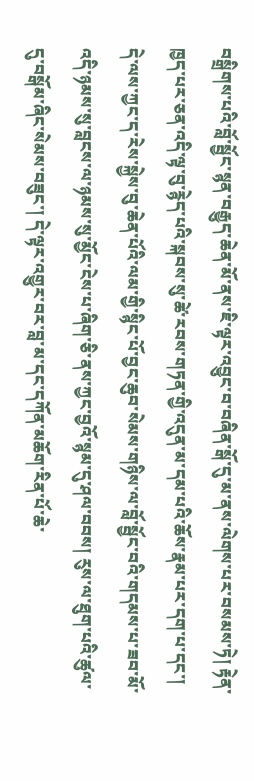བསྒྲིགས་པའི་བློ་སྦྱོང་སྙན་བརྒྱུད་ཆེན་མོ་ནས་ཇི་ལྟར་འབྱུང་བ་བཞིན་སྒོ་དུ་མ་ནས་ལེགས་པར་བསམས་ཏེ། རྟེན་ཁྱད་པར་ཅན་འདི་ལྟ་བུ་རྙེད་པའི་སྐབས་སུ་ཚེ་རབས་གཏན་གྱི་འདུན་མ་དམ་པའི་ཆོས་རྣམ་པར་དག་པ་དང་། དེ་ལས་ཀྱང་ད་རེས་སྐྱེས་བུ་ཆེན་པོའི་ལམ་གྱི་སྙིང་པོ་བྱང་ཆུབ་སེམས་གཉིས་ལ་བློ་སྦྱོང་བའི་གདམས་པ་ཟབ་མོ་འདི་ཉམས་སུ་བླངས་ལ་ཉམས་སུ་མྱོང་ངེས་པ་ཞིག་ཅི་ནས་ཀྱང་བྱའོ་སྙམ་དུ་ཤལ་བབས། རུས་ལ་ཐུག་པའི་ཚུལ་དུ་བསྒོམ་ཞིང་སེམས་བཟུང་། དེ་ལྟར་འགྱུར་བར་བླ་མ་དང་དཀོན་མཆོག་རིན་པོ་ཆེ་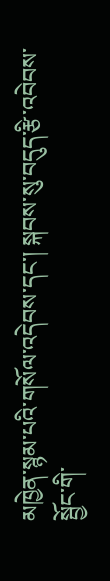མཁྱེན་སྙམ་པའི་གསོལ་འདེབས་དང་། སྐབས་སུ་བདུད་རྩི་འབེབས་སྦྱོང་གི་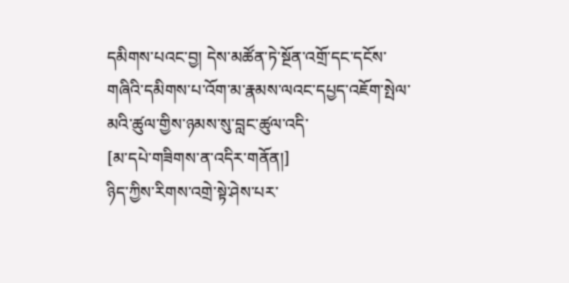དམིགས་པའང་བྱ། དེས་མཚོན་ཏེ་སྔོན་འགྲོ་དང་དངོས་གཞིའི་དམིགས་པ་འོག་མ་རྣམས་ལའང་དཔྱད་འཇོག་སྤེལ་མའི་ཚུལ་གྱིས་ཉམས་སུ་བླང་ཚུལ་འདི་
[མ་དཔེ་གཟིགས་ན་འདིར་གནོན།]
ཉིད་ཀྱིས་རིགས་འགྲེ་སྟེ་ཤེས་པར་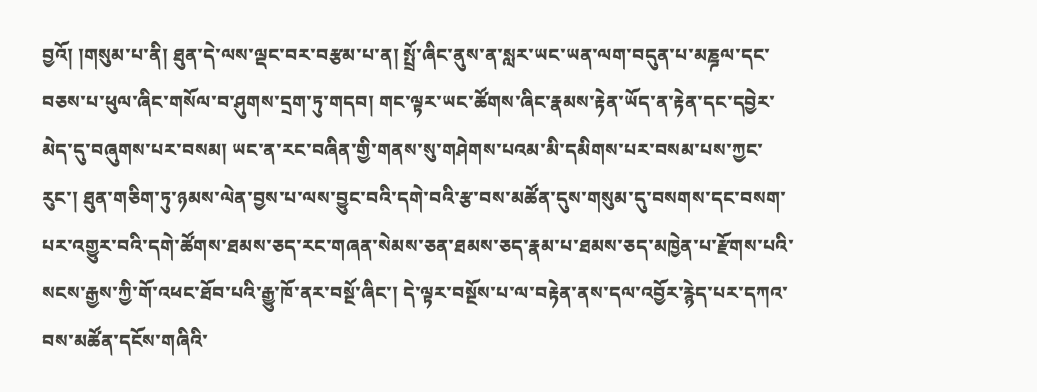བྱའོ། །གསུམ་པ་ནི། ཐུན་དེ་ལས་ལྡང་བར་བརྩམ་པ་ན། སྤྲོ་ཞིང་ནུས་ན་སླར་ཡང་ཡན་ལག་བདུན་པ་མཎྜལ་དང་བཅས་པ་ཕུལ་ཞིང་གསོལ་བ་ཤུགས་དྲག་ཏུ་གདབ། གང་ལྟར་ཡང་ཚོགས་ཞིང་རྣམས་རྟེན་ཡོད་ན་རྟེན་དང་དབྱེར་མེད་དུ་བཞུགས་པར་བསམ། ཡང་ན་རང་བཞིན་གྱི་གནས་སུ་གཤེགས་པའམ་མི་དམིགས་པར་བསམ་པས་ཀྱང་རུང་། ཐུན་གཅིག་ཏུ་ཉམས་ལེན་བྱས་པ་ལས་བྱུང་བའི་དགེ་བའི་རྩ་བས་མཚོན་དུས་གསུམ་དུ་བསགས་དང་བསག་པར་འགྱུར་བའི་དགེ་ཚོགས་ཐམས་ཅད་རང་གཞན་སེམས་ཅན་ཐམས་ཅད་རྣམ་པ་ཐམས་ཅད་མཁྱེན་པ་རྫོགས་པའི་སངས་རྒྱས་ཀྱི་གོ་འཕང་ཐོབ་པའི་རྒྱུ་ཁོ་ནར་བསྔོ་ཞིང་། དེ་ལྟར་བསྔོས་པ་ལ་བརྟེན་ནས་དལ་འབྱོར་རྙེད་པར་དཀའ་བས་མཚོན་དངོས་གཞིའི་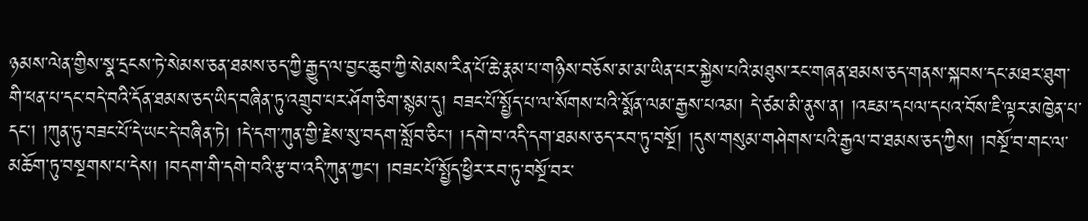ཉམས་ལེན་གྱིས་སྣ་དྲངས་ཏེ་སེམས་ཅན་ཐམས་ཅད་ཀྱི་རྒྱུད་ལ་བྱང་ཆུབ་ཀྱི་སེམས་རིན་པོ་ཆེ་རྣམ་པ་གཉིས་བཅོས་མ་མ་ཡིན་པར་སྐྱེས་པའི་མཐུས་རང་གཞན་ཐམས་ཅད་གནས་སྐབས་དང་མཐར་ཐུག་གི་ཕན་པ་དང་བདེ་བའི་དོན་ཐམས་ཅད་ཡིད་བཞིན་ཏུ་འགྲུབ་པར་ཤོག་ཅིག་སྙམ་དུ། བཟང་པོ་སྤྱོད་པ་ལ་སོགས་པའི་སྨོན་ལམ་རྒྱས་པའམ། དེ་ཙམ་མི་ནུས་ན། །འཇམ་དཔལ་དཔའ་བོས་ཇི་ལྟར་མཁྱེན་པ་དང་། །ཀུན་ཏུ་བཟང་པོ་དེ་ཡང་དེ་བཞིན་ཏེ། །དེ་དག་ཀུན་གྱི་རྗེས་སུ་བདག་སློབ་ཅིང་། །དགེ་བ་འདི་དག་ཐམས་ཅད་རབ་ཏུ་བསྔོ། །དུས་གསུམ་གཤེགས་པའི་རྒྱལ་བ་ཐམས་ཅད་ཀྱིས། །བསྔོ་བ་གང་ལ་མཆོག་ཏུ་བསྔགས་པ་དེས། །བདག་གི་དགེ་བའི་རྩ་བ་འདི་ཀུན་ཀྱང་། །བཟང་པོ་སྤྱོད་ཕྱིར་རབ་ཏུ་བསྔོ་བར་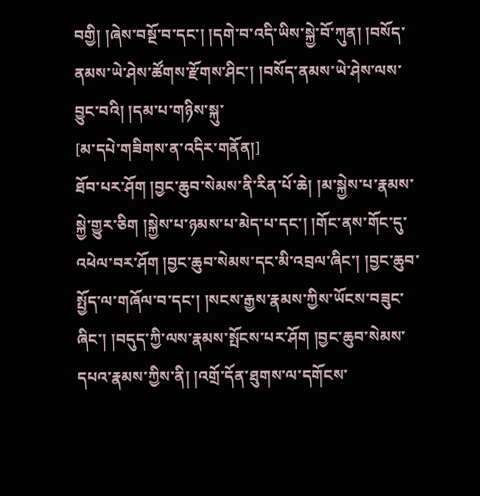བགྱི། །ཞེས་བསྔོ་བ་དང་། །དགེ་བ་འདི་ཡིས་སྐྱེ་བོ་ཀུན། །བསོད་ནམས་ཡེ་ཤེས་ཚོགས་རྫོགས་ཤིང་། །བསོད་ནམས་ཡེ་ཤེས་ལས་བྱུང་བའི། །དམ་པ་གཉིས་སྐུ་
[མ་དཔེ་གཟིགས་ན་འདིར་གནོན།]
ཐོབ་པར་ཤོག །བྱང་ཆུབ་སེམས་ནི་རིན་པོ་ཆེ། །མ་སྐྱེས་པ་རྣམས་སྐྱེ་གྱུར་ཅིག །སྐྱེས་པ་ཉམས་པ་མེད་པ་དང་། །གོང་ནས་གོང་དུ་འཕེལ་བར་ཤོག །བྱང་ཆུབ་སེམས་དང་མི་འབྲལ་ཞིང་། །བྱང་ཆུབ་སྤྱོད་ལ་གཞོལ་བ་དང་། །སངས་རྒྱས་རྣམས་ཀྱིས་ཡོངས་བཟུང་ཞིང་། །བདུད་ཀྱི་ལས་རྣམས་སྤོངས་པར་ཤོག །བྱང་ཆུབ་སེམས་དཔའ་རྣམས་ཀྱིས་ནི། །འགྲོ་དོན་ཐུགས་ལ་དགོངས་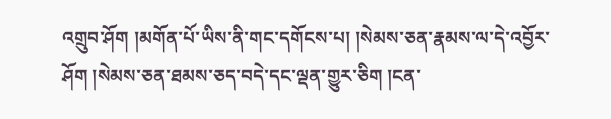འགྲུབ་ཤོག །མགོན་པོ་ཡིས་ནི་གང་དགོངས་པ། །སེམས་ཅན་རྣམས་ལ་དེ་འབྱོར་ཤོག །སེམས་ཅན་ཐམས་ཅད་བདེ་དང་ལྡན་གྱུར་ཅིག །ངན་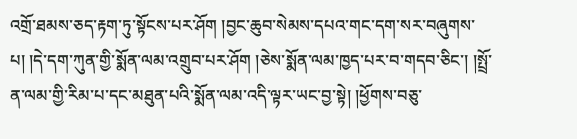འགྲོ་ཐམས་ཅད་རྟག་ཏུ་སྟོངས་པར་ཤོག །བྱང་ཆུབ་སེམས་དཔའ་གང་དག་སར་བཞུགས་པ། །དེ་དག་ཀུན་གྱི་སྨོན་ལམ་འགྲུབ་པར་ཤོག །ཅེས་སྨོན་ལམ་ཁྱད་པར་བ་གདབ་ཅིང་། །སྤྲོ་ན་ལམ་གྱི་རིམ་པ་དང་མཐུན་པའི་སྨོན་ལམ་འདི་ལྟར་ཡང་བྱ་སྟེ། །ཕྱོགས་བཅུ་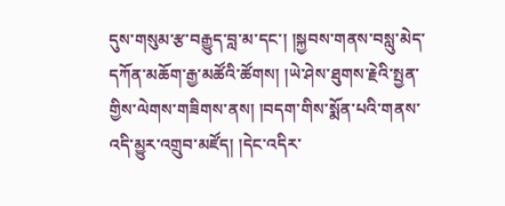དུས་གསུམ་རྩ་བརྒྱུད་བླ་མ་དང་། །སྐྱབས་གནས་བསླུ་མེད་དཀོན་མཆོག་རྒྱ་མཚོའི་ཚོགས། །ཡེ་ཤེས་ཐུགས་རྗེའི་སྤྱན་གྱིས་ལེགས་གཟིགས་ནས། །བདག་གིས་སྨོན་པའི་གནས་འདི་མྱུར་འགྲུབ་མཛོད། །དེང་འདིར་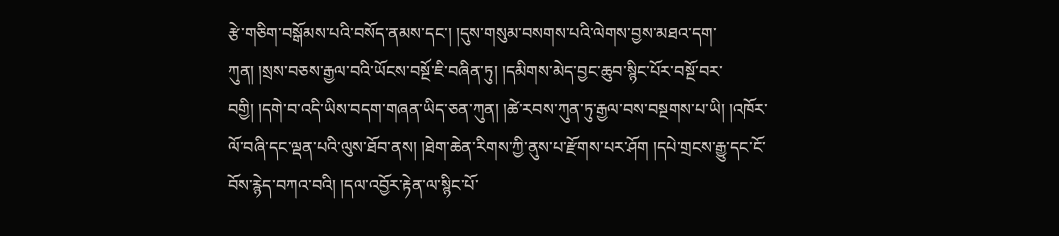རྩེ་གཅིག་བསྒོམས་པའི་བསོད་ནམས་དང་། །དུས་གསུམ་བསགས་པའི་ལེགས་བྱས་མཐའ་དག་ཀུན། །སྲས་བཅས་རྒྱལ་བའི་ཡོངས་བསྔོ་ཇི་བཞིན་ཏུ། །དམིགས་མེད་བྱང་ཆུབ་སྙིང་པོར་བསྔོ་བར་བགྱི། །དགེ་བ་འདི་ཡིས་བདག་གཞན་ཡིད་ཅན་ཀུན། །ཚེ་རབས་ཀུན་ཏུ་རྒྱལ་བས་བསྔགས་པ་ཡི། །འཁོར་ལོ་བཞི་དང་ལྡན་པའི་ལུས་ཐོབ་ནས། །ཐེག་ཆེན་རིགས་ཀྱི་ནུས་པ་རྫོགས་པར་ཤོག །དཔེ་གྲངས་རྒྱུ་དང་ངོ་བོས་རྙེད་བཀའ་བའི། །དལ་འབྱོར་རྟེན་ལ་སྙིང་པོ་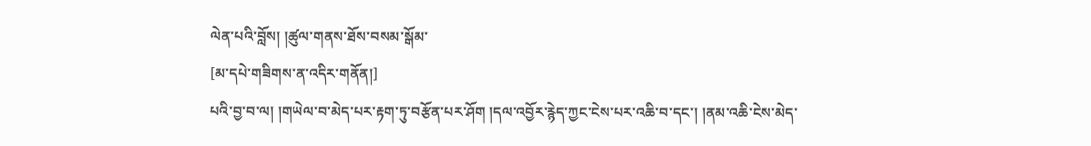ལེན་པའི་བློས། །ཚུལ་གནས་ཐོས་བསམ་སྒོམ་
[མ་དཔེ་གཟིགས་ན་འདིར་གནོན།]
པའི་བྱ་བ་ལ། །གཡེལ་བ་མེད་པར་རྟག་ཏུ་བརྩོན་པར་ཤོག །དལ་འབྱོར་རྙེད་ཀྱང་ངེས་པར་འཆི་བ་དང་། །ནམ་འཆི་ངེས་མེད་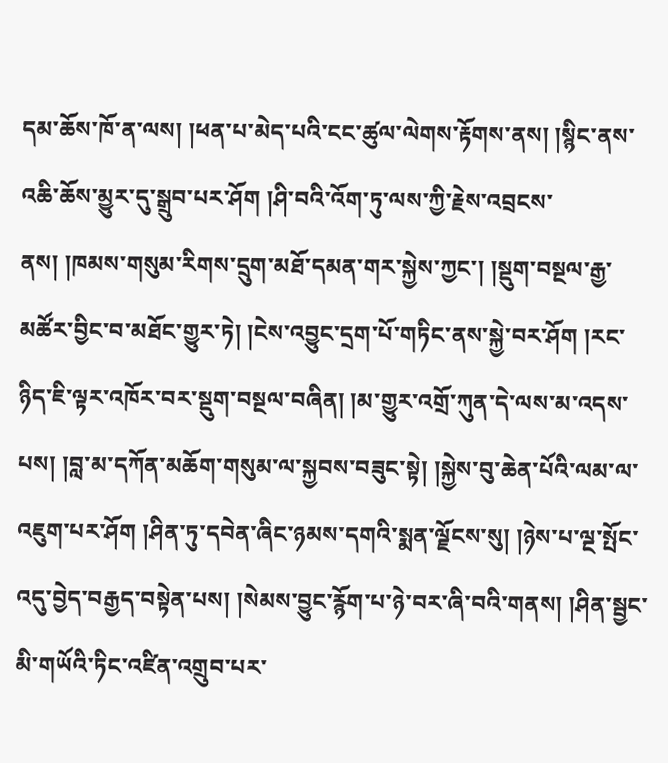དམ་ཆོས་ཁོ་ན་ལས། །ཕན་པ་མེད་པའི་ངང་ཚུལ་ལེགས་རྟོགས་ནས། །སྙིང་ནས་འཆི་ཆོས་མྱུར་དུ་སྒྲུབ་པར་ཤོག །ཤི་བའི་འོག་ཏུ་ལས་ཀྱི་རྗེས་འབྲངས་ནས། །ཁམས་གསུམ་རིགས་དྲུག་མཐོ་དམན་གར་སྐྱེས་ཀྱང་། །སྡུག་བསྔལ་རྒྱ་མཚོར་བྱིང་བ་མཐོང་གྱུར་ཏེ། །ངེས་འབྱུང་དྲག་པོ་གཏིང་ནས་སྐྱེ་བར་ཤོག །རང་ཉིད་ཇི་ལྟར་འཁོར་བར་སྡུག་བསྔལ་བཞིན། །མ་གྱུར་འགྲོ་ཀུན་དེ་ལས་མ་འདས་པས། །བླ་མ་དཀོན་མཆོག་གསུམ་ལ་སྐྱབས་བཟུང་སྟེ། །སྐྱེས་བུ་ཆེན་པོའི་ལམ་ལ་འཇུག་པར་ཤོག །ཤིན་ཏུ་དབེན་ཞིང་ཉམས་དགའི་སྨན་ལྗོངས་སུ། །ཉེས་པ་ལྔ་སྤོང་འདུ་བྱེད་བརྒྱད་བསྟེན་པས། །སེམས་བྱུང་རྙོག་པ་ཉེ་བར་ཞི་བའི་གནས། །ཤིན་སྦྱང་མི་གཡོའི་ཏིང་འཛིན་འགྲུབ་པར་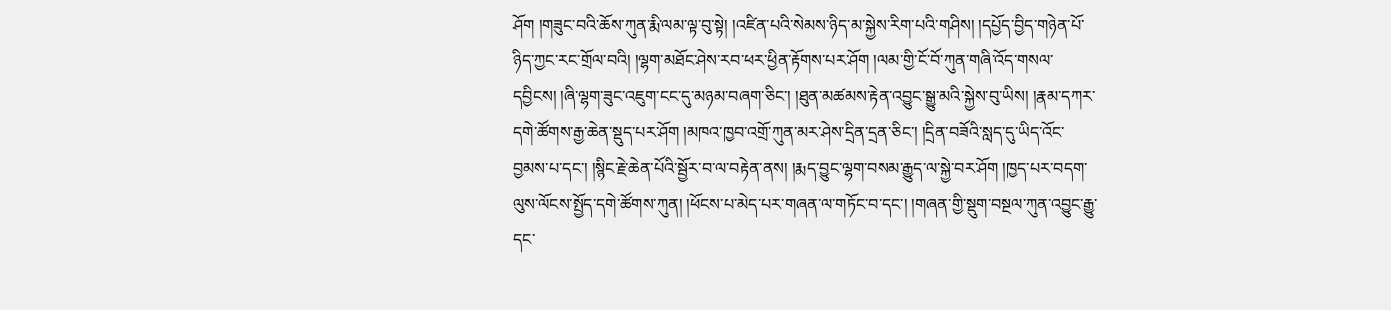ཤོག །གཟུང་བའི་ཆོས་ཀུན་རྨི་ལམ་ལྟ་བུ་སྟེ། །འཛིན་པའི་སེམས་ཉིད་མ་སྐྱེས་རིག་པའི་གཤིས། །དཔྱོད་བྱིད་གཉེན་པོ་ཉིད་ཀྱང་རང་གྲོལ་བའི། །ལྷག་མཐོང་ཤེས་རབ་ཕར་ཕྱིན་རྟོགས་པར་ཤོག །ལམ་གྱི་ངོ་བོ་ཀུན་གཞི་འོད་གསལ་དབྱིངས། །ཞི་ལྷག་ཟུང་འཇུག་ངང་དུ་མཉམ་བཞག་ཅིང་། །ཐུན་མཚམས་རྟེན་འབྱུང་སྒྱུ་མའི་སྐྱེས་བུ་ཡིས། །རྣམ་དཀར་དགེ་ཚོགས་རྒྱ་ཆེན་སྡུད་པར་ཤོག །མཁའ་ཁྱབ་འགྲོ་ཀུན་མར་ཤེས་དྲིན་དྲན་ཅིང་། །དྲིན་བཟོའི་སླད་དུ་ཡིད་འོང་བྱམས་པ་དང་། །སྙིང་རྗེ་ཆེན་པོའི་སྦྱོར་བ་ལ་བརྟེན་ནས། །རྨད་བྱུང་ལྷག་བསམ་རྒྱུད་ལ་སྐྱེ་བར་ཤོག །ཁྱད་པར་བདག་ལུས་ལོངས་སྤྱོད་དགེ་ཚོགས་ཀུན། །ཕོངས་པ་མེད་པར་གཞན་ལ་གཏོང་བ་དང་། །གཞན་གྱི་སྡུག་བསྔལ་ཀུན་འབྱུང་རྒྱུ་དང་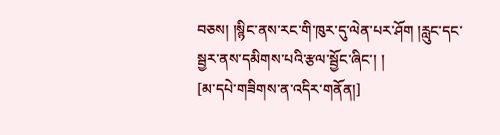བཅས། །སྙིང་ནས་རང་གི་ཁུར་དུ་ལེན་པར་ཤོག །རླུང་དང་སྦྱར་ནས་དམིགས་པའི་རྩལ་སྦྱོང་ཞིང་། །
[མ་དཔེ་གཟིགས་ན་འདིར་གནོན།]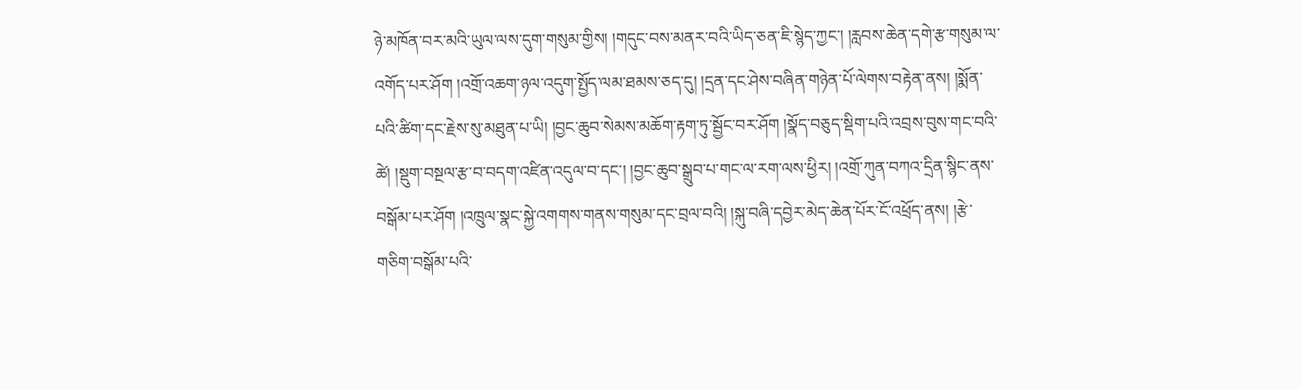ཉེ་མཁོན་བར་མའི་ཡུལ་ལས་དུག་གསུམ་གྱིས། །གདུང་བས་མནར་བའི་ཡིད་ཅན་ཇི་སྙེད་ཀྱང་། །རླབས་ཆེན་དགེ་རྩ་གསུམ་ལ་འགོད་པར་ཤོག །འགྲོ་འཆག་ཉལ་འདུག་སྤྱོད་ལམ་ཐམས་ཅད་དུ། །དྲན་དང་ཤེས་བཞིན་གཉེན་པོ་ལེགས་བརྟེན་ནས། །སྨོན་པའི་ཚིག་དང་རྗེས་སུ་མཐུན་པ་ཡི། །བྱང་ཆུབ་སེམས་མཆོག་རྟག་ཏུ་སྦྱོང་བར་ཤོག །སྣོད་བཅུད་སྡིག་པའི་འབྲས་བུས་གང་བའི་ཚེ། །སྡུག་བསྔལ་རྩ་བ་བདག་འཛིན་འདུལ་བ་དང་། །བྱང་ཆུབ་སྒྲུབ་པ་གང་ལ་རག་ལས་ཕྱིར། །འགྲོ་ཀུན་བཀའ་དྲིན་སྙིང་ནས་བསྒོམ་པར་ཤོག །འཁྲུལ་སྣང་སྐྱེ་འགགས་གནས་གསུམ་དང་བྲལ་བའི། །སྐུ་བཞི་དབྱེར་མེད་ཆེན་པོར་ངོ་འཕྲོད་ནས། །རྩེ་གཅིག་བསྒོམ་པའི་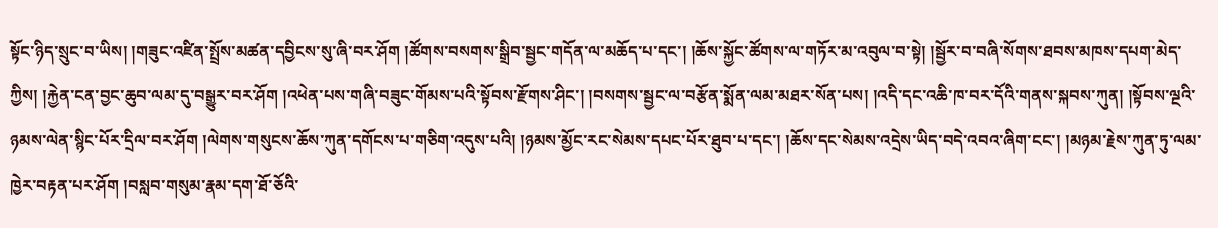སྟོང་ཉིད་སྲུང་བ་ཡིས། །གཟུང་འཛིན་སྤྲོས་མཚན་དབྱིངས་སུ་ཞི་བར་ཤོག །ཚོགས་བསགས་སྒྲིབ་སྦྱང་གདོན་ལ་མཆོད་པ་དང་། །ཆོས་སྐྱོང་ཚོགས་ལ་གཏོར་མ་འབུལ་བ་སྟེ། །སྦྱོར་བ་བཞི་སོགས་ཐབས་མཁས་དཔག་མེད་ཀྱིས། །རྐྱེན་ངན་བྱང་ཆུབ་ལམ་དུ་བསྒྱུར་བར་ཤོག །འཕེན་པས་གཞི་བཟུང་གོམས་པའི་སྟོབས་རྫོགས་ཤིང་། །བསགས་སྦྱང་ལ་བརྩོན་སྨོན་ལམ་མཐར་སོན་པས། །འདི་དང་འཆི་ཁ་བར་དོའི་གནས་སྐབས་ཀུན། །སྟོབས་ལྔའི་ཉམས་ལེན་སྙིང་པོར་དྲིལ་བར་ཤོག །ལེགས་གསུངས་ཆོས་ཀུན་དགོངས་པ་གཅིག་འདུས་པའི། །ཉམས་མྱོང་རང་སེམས་དཔང་པོར་ཐུབ་པ་དང་། །ཆོས་དང་སེམས་འདྲེས་ཡིད་བདེ་འབའ་ཞིག་ངང་། །མཉམ་རྗེས་ཀུན་ཏུ་ལམ་ཁྱེར་བརྟན་པར་ཤོག །བསླབ་གསུམ་རྣམ་དག་ཐོ་ཅོའི་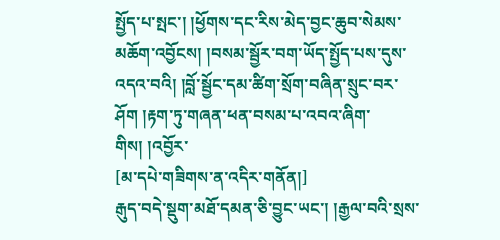སྤྱོད་པ་སྤང་། །ཕྱོགས་དང་རིས་མེད་བྱང་ཆུབ་སེམས་མཆོག་འབྱོངས། །བསམ་སྦྱོར་བག་ཡོད་སྤྱོད་པས་དུས་འདའ་བའི། །བློ་སྦྱོང་དམ་ཚིག་སྲོག་བཞིན་སྲུང་བར་ཤོག །རྟག་ཏུ་གཞན་ཕན་བསམ་པ་འབའ་ཞིག་གིས། །འབྱོར་
[མ་དཔེ་གཟིགས་ན་འདིར་གནོན།]
རྒུད་བདེ་སྡུག་མཐོ་དམན་ཅི་བྱུང་ཡང་། །རྒྱལ་བའི་སྲས་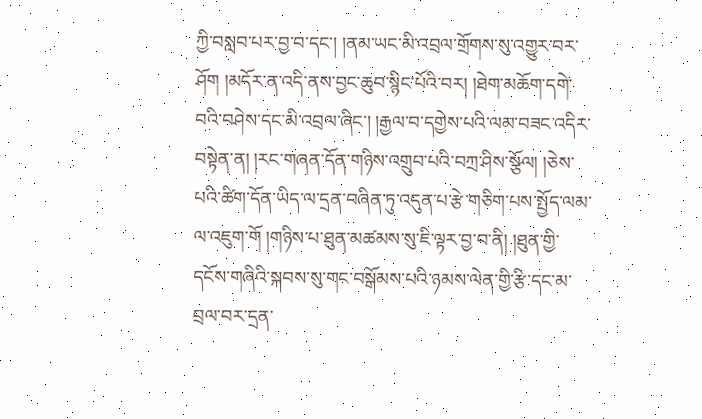ཀྱི་བསླབ་པར་བྱ་བ་དང་། །ནམ་ཡང་མི་འབྲལ་གྲོགས་སུ་འགྱུར་བར་ཤོག །མདོར་ན་འདི་ནས་བྱང་ཆུབ་སྙིང་པོའི་བར། །ཐེག་མཆོག་དགེ་བའི་བཤེས་དང་མི་འབྲལ་ཞིང་། །རྒྱལ་བ་དགྱེས་པའི་ལམ་བཟང་འདིར་བསྟེན་ན། །རང་གཞན་དོན་གཉིས་འགྲུབ་པའི་བཀྲ་ཤིས་སྩོལ། །ཅེས་པའི་ཚིག་དོན་ཡིད་ལ་དྲན་བཞིན་ཏུ་འདུན་པ་རྩེ་གཅིག་པས་སྤྱོད་ལམ་ལ་འཇུག་གོ །གཉིས་པ་ཐུན་མཚམས་སུ་ཇི་ལྟར་བྱ་བ་ནི། །ཐུན་གྱི་དངོས་གཞིའི་སྐབས་སུ་གང་བསྒོམས་པའི་ཉམས་ལེན་གྱི་རྩི་དང་མ་བྲལ་བར་དྲན་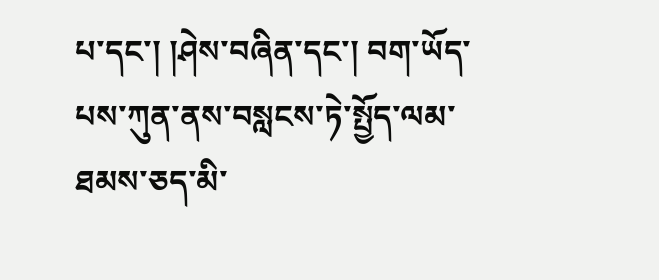པ་དང་། །ཤེས་བཞིན་དང་། བག་ཡོད་པས་ཀུན་ནས་བསླངས་ཏེ་སྤྱོད་ལམ་ཐམས་ཅད་མི་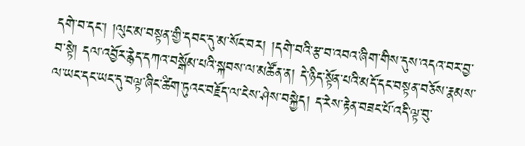དགེ་བ་དང་། །ལུང་མ་བསྟན་གྱི་དབང་དུ་མ་སོང་བར། །དགེ་བའི་རྩ་བ་འབའ་ཞིག་གིས་དུས་འདའ་བར་བྱ་བ་སྟེ། དལ་འབྱོར་རྙེད་དཀའ་བསྒོམ་པའི་སྐབས་ལ་མཚོན་ན། དེ་ཉིད་སྟོན་པའི་མདོ་དང་བསྟན་བཅོས་རྣམས་ལ་ཡང་དང་ཡང་དུ་བལྟ་ཞིང་ཚིག་ཏུའང་བརྗོད་ལ་ངེས་ཤེས་བསྐྱེད། ད་རེས་རྟེན་བཟང་པོ་འདི་ལྟ་བུ་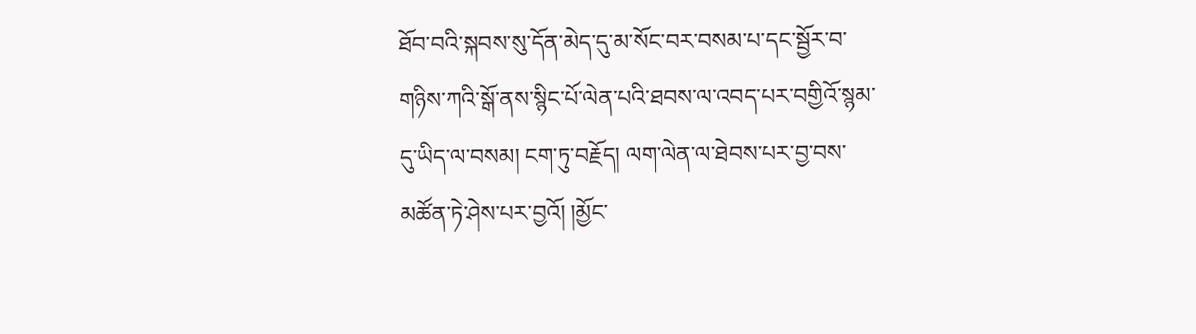ཐོབ་བའི་སྐབས་སུ་དོན་མེད་དུ་མ་སོང་བར་བསམ་པ་དང་སྦྱོར་བ་གཉིས་ཀའི་སྒོ་ནས་སྙིང་པོ་ལེན་པའི་ཐབས་ལ་འབད་པར་བགྱིའོ་སྙམ་དུ་ཡིད་ལ་བསམ། ངག་ཏུ་བརྗོད། ལག་ལེན་ལ་ཐེབས་པར་བྱ་བས་མཚོན་ཏེ་ཤེས་པར་བྱའོ། །མྱོང་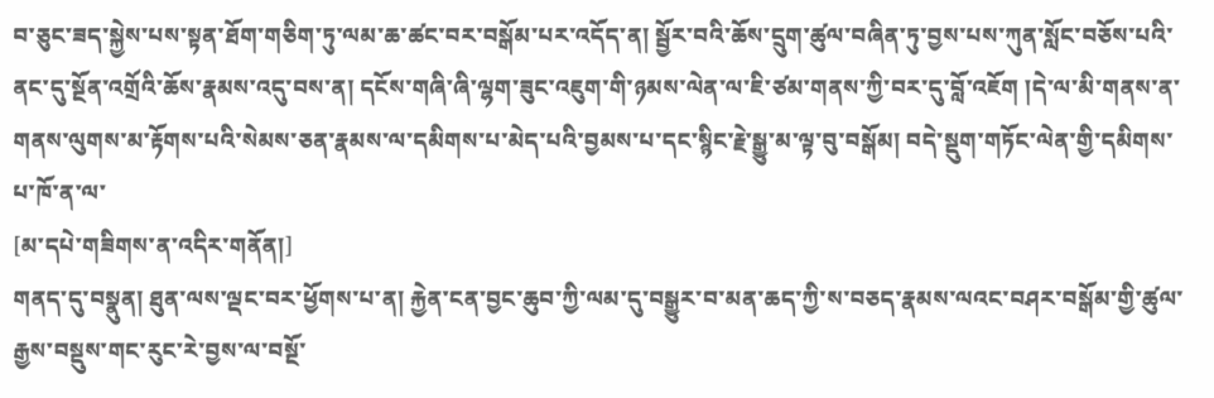བ་ཅུང་ཟད་སྐྱེས་པས་སྟན་ཐོག་གཅིག་ཏུ་ལམ་ཆ་ཚང་བར་བསྒོམ་པར་འདོད་ན། སྦྱོར་བའི་ཆོས་དྲུག་ཚུལ་བཞིན་ཏུ་བྱས་པས་ཀུན་སློང་བཅོས་པའི་ནང་དུ་སྔོན་འགྲོའི་ཆོས་རྣམས་འདུ་བས་ན། དངོས་གཞི་ཞི་ལྷག་ཟུང་འཇུག་གི་ཉམས་ལེན་ལ་ཇི་ཙམ་གནས་ཀྱི་བར་དུ་བློ་འཇོག །དེ་ལ་མི་གནས་ན་གནས་ལུགས་མ་རྟོགས་པའི་སེམས་ཅན་རྣམས་ལ་དམིགས་པ་མེད་པའི་བྱམས་པ་དང་སྙིང་རྗེ་སྒྱུ་མ་ལྟ་བུ་བསྒོམ། བདེ་སྡུག་གཏོང་ལེན་གྱི་དམིགས་པ་ཁོ་ན་ལ་
[མ་དཔེ་གཟིགས་ན་འདིར་གནོན།]
གནད་དུ་བསྣུན། ཐུན་ལས་ལྡང་བར་ཕྱོགས་པ་ན། རྐྱེན་ངན་བྱང་ཆུབ་ཀྱི་ལམ་དུ་བསྒྱུར་བ་མན་ཆད་ཀྱི་ས་བཅད་རྣམས་ལའང་བཤར་བསྒོམ་གྱི་ཚུལ་རྒྱས་བསྡུས་གང་རུང་རེ་བྱས་ལ་བསྔོ་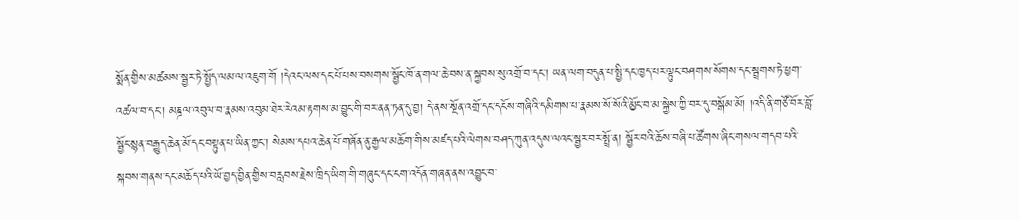སྨོན་གྱིས་མཚམས་སྦྱར་ཏེ་སྤྱོད་ལམ་ལ་འཇུག་གོ །དེའང་ལས་དང་པོ་པས་བསགས་སྦྱོང་ཁོ་ན་གལ་ཆེ་བས་ན་སྐྱབས་སུ་འགྲོ་བ་དང་། ཡན་ལག་བདུན་པ་སྤྱི་དང་ཁྱད་པར་ལྟུང་བཤགས་སོགས་དང་སྦྲགས་ཏེ་ཕྱག་འཚལ་བ་དང་། མཎྜལ་འབུལ་བ་རྣམས་འབུམ་ཐེར་རེའམ་རྟགས་མ་བྱུང་གི་བར་ནན་ཏན་དུ་བྱ། དེ་ནས་སྔོན་འགྲོ་དང་དངོས་གཞིའི་དམིགས་པ་རྣམས་སོ་སོའི་མྱོང་བ་མ་སྐྱེས་ཀྱི་བར་དུ་བསྒོམ་མོ། །འདི་ནི་གཙོ་བོར་བློ་སྦྱོང་སྙན་བརྒྱུད་ཆེན་མོ་དང་བསྟུན་པ་ཡིན་ཀྱང་། སེམས་དཔའ་ཆེན་པོ་གཞོན་ནུ་རྒྱལ་མཆོག་གིས་མཛད་པའི་ལེགས་བཤད་ཀུན་འདུས་ལའང་སྦྱར་བར་སྤྲོ་ན། སྦྱོར་བའི་ཆོས་བཞི་པ་ཚོགས་ཞིང་གསལ་གདབ་པའི་སྐབས་གནས་དང་མཆོད་པའི་ཡོ་བྱད་བྱིན་གྱིས་བརླབས་རྗེས་ཁྲིད་ཡིག་གི་གཞུང་དང་ངག་འདོན་གཞན་ནས་འབྱུང་བ་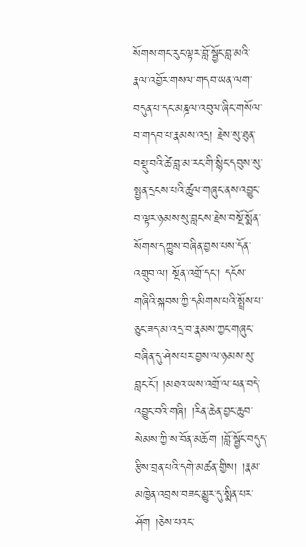སོགས་གང་རུང་ལྟར་བློ་སྦྱོང་བླ་མའི་རྣལ་འབྱོར་གསལ་གདབ་ཡན་ལག་བདུན་པ་དང་མཎྜལ་འབུལ་ཞིང་གསོལ་བ་གདབ་པ་རྣམས་འདྲ། རྗེས་སུ་ཐུན་བསྡུ་བའི་ཚེ་བླ་མ་རང་གི་སྙིང་དབུས་སུ་སྤྱན་དྲངས་པའི་ཚུལ་གཞུང་ནས་འབྱུང་བ་ལྟར་ཉམས་སུ་བླངས་རྗེས་བསྔོ་སྨོན་སོགས་དཀྱུས་བཞིན་བྱས་པས་དོན་འགྲུབ་ལ། སྔོན་འགྲོ་དང་། དངོས་གཞིའི་སྐབས་ཀྱི་དམིགས་པའི་སྤྲོས་པ་ཅུང་ཟད་མ་འདྲ་བ་རྣམས་ཀྱང་གཞུང་བཞིན་དུ་ཤེས་པར་བྱས་ལ་ཉམས་སུ་བླང་ངོ་། །མཐའ་ཡས་འགྲོ་ལ་ཕན་བདེ་འབྱུང་བའི་གཞི། །རིན་ཆེན་བྱང་ཆུབ་སེམས་ཀྱི་ས་བོན་མཆོག །བློ་སྦྱོང་བདུད་རྩིས་བྲན་པའི་དགེ་མཚན་གྱིས། །རྣམ་མཁྱེན་འབྲས་བཟང་མྱུར་དུ་སྨིན་པར་ཤོག །ཅེས་པའང་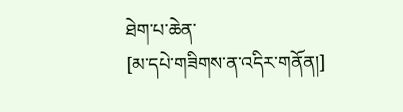ཐེག་པ་ཆེན་
[མ་དཔེ་གཟིགས་ན་འདིར་གནོན།]